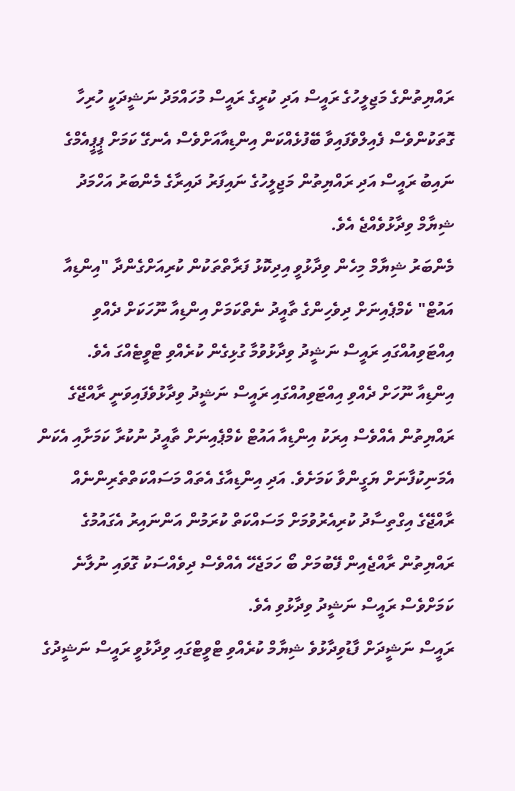ރައްޔިތުންގެ މަޖިލީހުގެ ރައީސް އަދި ކުރީގެ ރައީސް މުހައްމަދު ނަޝީދަކީ ހުރިހާ ގޮތަކުންވެސް ފެއިލްވެފައިވާ ބޭފުޅެއްކަން އިންޑިއާއަށްވެސް އެނގޭ ކަމަށް ޕީޕީއެމްގެ ނައިބު ރައީސް އަދި ރައްޔިތުން މަޖިލީހުގެ ނައިފަރު ދައިރާގެ މެންބަރު އަހްމަދު ޝިޔާމް ވިދާޅުވެއްޖެ އެވެ.
މެންބަރު ޝިޔާމް މިހެން ވިދާޅުވީ އިދިކޮޅު ފަރާތްތަކުން ކުރިއަށްގެންދާ "އިންޑިއާ އައުޓް" ކެމްޕެއިނަށް ދިވެހިންގެ ތާއީދު ނެތްކަމަށް އިންޑިއާ ނޫހަކަށް ދެއްވި އިއްޓަވިއުއްގައި ރައީސް ނަޝީދު ވިދާޅުވުމާ ގުޅިގެން ކުރެއްވި ޓްވީޓެއްގަ އެވެ.
އިންޑިއާ ނޫހަށް ދެއްވި އިއްޓަވިއުއްގައި ރައީސް ނަޝީދު ވިދާޅުވެފައިވަނީ ރާއްޖޭގެ ރައްޔިތުން އެއްވެސް އިރަކު އިންޑިއާ އައުޓް ކެމްޕެއިނަށް ތާއީދު ނުކުރާ ކަމަށާއި އެކަން އެމަނިކުފާނަށް ޔަގީންވާ ކަމަށެވެ. އަދި އިންޑިއާގެ އެތައް މަސައްކަތްތެރިންނެއް ރާއްޖޭގެ އިގްތިސާދު ކުރިއެރުވުމަށް މަސައްކަތް ކުރަމުން އަންނައިރު އެގައުމުގެ ރައްޔިތުން ރާއްޖެއިން ފޭބުމަށް ބޯ ހަމަޖެހޭ އެއްވެސް ދިވެއްސަކު ގޮވައި ނުލާނެ ކަމަށްވެސް ރައީސް ނަޝީދު ވިދާޅުވި އެވެ.
ރައީސް ނަޝީދަށް ފާޑުވިދާޅުވެ ޝިޔާމް ކުރެއްވި ޓްވީޓްގައި ވިދާޅުވީ ރައީސް ނަޝީދުގެ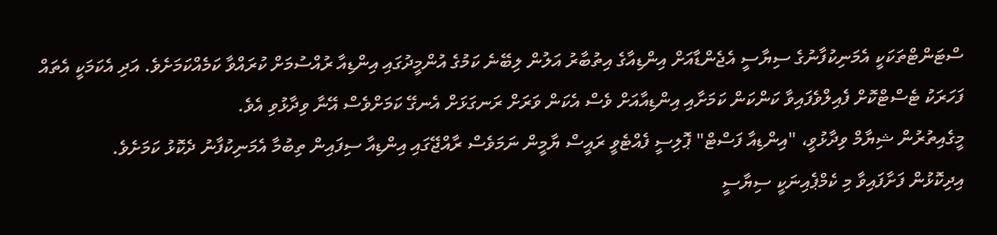ސްޓަންޓްތަކަކީ އެމަނިކުފާނުގެ ސިޔާސީ އެޖެންޑާއަށް އިންޑިއާގެ އިތުބާރު އަލުން ލިބޭނެ ކަމުގެ އުންމީދުގައި އިންޑިއާ ރުއްސުމަށް ކުރައްވާ ކަމެއްކަމަށެވެ. އަދި އެކަމަކީ އެތައް ފަހަރަކު ޓެސްޓްކޮށް ފެއިލްވެފައިވާ ކަންކަން ކަމަށާއި އިންޑިއާއަށް ވެސް އެކަން ވަރަށް ރަނގަޅަށް އެނގޭ ކަމަށްވެސް އޭނާ ވިދާޅުވި އެވެ.
މީގެއިތުރުން ޝިޔާމް ވިދާޅުވީ، "އިންޑިއާ ފަސްޓް" ޕޮލިސީ ފެއްޓެވީ ރައީސް ޔާމީން ނަމަވެސް ރާއްޖޭގައި އިންޑިއާ ސިފައިން ތިބުމާ އެމަނިކުފާނު ދެކޮޅު ކަމަށެވެ.
އިދިކޮޅުން ފަށާފައިވާ މި ކެމްޕެއިނަކީ ސިޔާސީ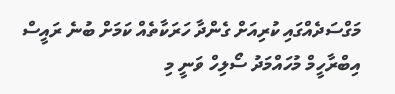މަގްސަދެއްގައި ކުރިއަށް ގެންދާ ހަރަކާތެއް ކަމަށް ބުނެ ރައީސް އިބްރާހީމް މުހައްމަދު ސޯލިހް ވަނީ މި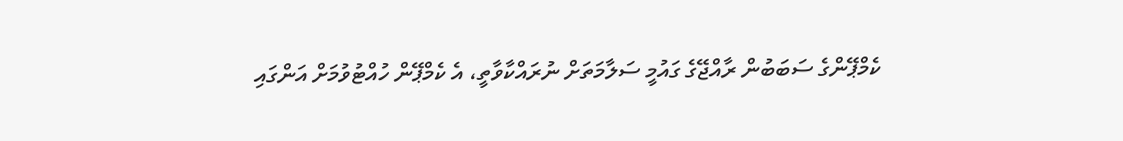ކެމްޕޭންގެ ސަބަބުން ރާއްޖޭގެ ގައުމީ ސަލާމަތަށް ނުރައްކާވާތީ، އެ ކެމްޕޭން ހުއްޓުވުމަށް އަންގައި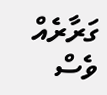ގަރާރެއް ވެސް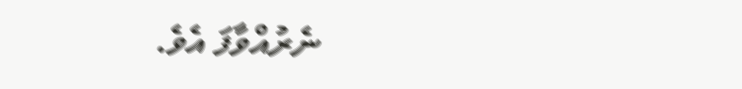ނެރުއްވާފަ އެވެ.